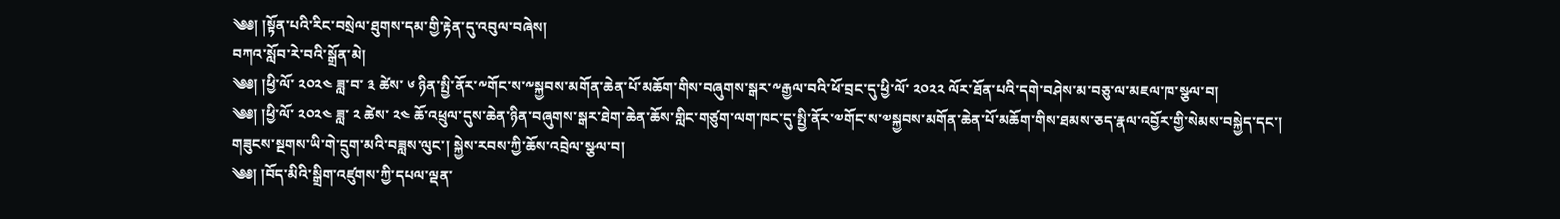༄༅། །སྟོན་པའི་རིང་བསྲེལ་ཐུགས་དམ་གྱི་རྟེན་དུ་འབུལ་བཞེས།
བཀའ་སློབ་རེ་བའི་སྒྲོན་མེ།
༄༅། །ཕྱི་ལོ་ ༢༠༢༤ ཟླ་བ་ ༣ ཚེས་ ༦ ཉིན་སྤྱི་ནོར་༸གོང་ས་༸སྐྱབས་མགོན་ཆེན་པོ་མཆོག་གིས་བཞུགས་སྒར་༸རྒྱལ་བའི་ཕོ་བྲང་དུ་ཕྱི་ལོ་ ༢༠༢༢ ལོར་ཐོན་པའི་དགེ་བཤེས་མ་བཅུ་ལ་མཇལ་ཁ་སྩལ་བ།
༄༅། །ཕྱི་ལོ་ ༢༠༢༤ ཟླ་ ༢ ཚེས་ ༢༤ ཆོ་འཕྲུལ་དུས་ཆེན་ཉིན་བཞུགས་སྒར་ཐེག་ཆེན་ཆོས་གླིང་གཙུག་ལག་ཁང་དུ་སྤྱི་ནོར་༧གོང་ས་༧སྐྱབས་མགོན་ཆེན་པོ་མཆོག་གིས་ཐམས་ཅད་རྣལ་འབྱོར་གྱི་སེམས་བསྐྱེད་དང་། གཟུངས་སྔགས་ཡི་གེ་དྲུག་མའི་བཟླས་ལུང་། སྐྱེས་རབས་ཀྱི་ཆོས་འབྲེལ་སྩལ་བ།
༄༅། །བོད་མིའི་སྒྲིག་འཛུགས་ཀྱི་དཔལ་ལྡན་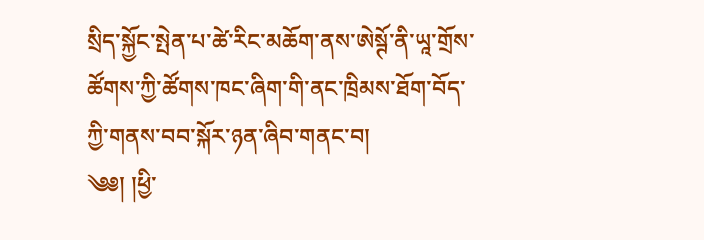སྲིད་སྐྱོང་སྤེན་པ་ཚེ་རིང་མཆོག་ནས་ཨེསྚོ་ནི་ཡཱ་གྲོས་ཚོགས་ཀྱི་ཚོགས་ཁང་ཞིག་གི་ནང་ཁྲིམས་ཐོག་བོད་ཀྱི་གནས་བབ་སྐོར་ཉན་ཞིབ་གནང་བ།
༄༅། །ཕྱི་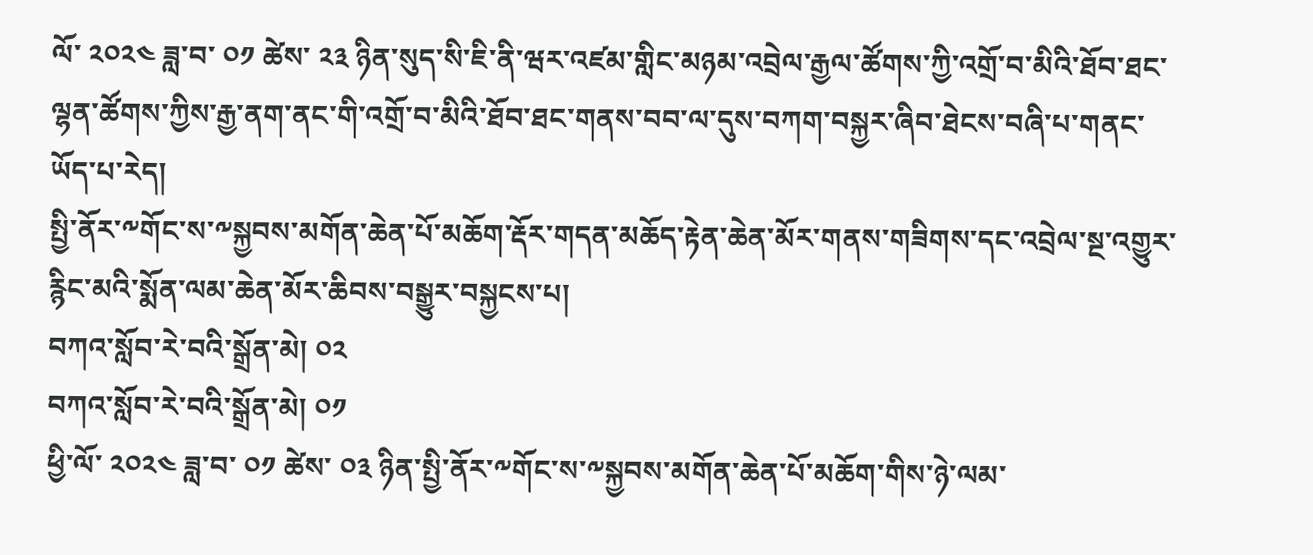ལོ་ ༢༠༢༤ ཟླ་བ་ ༠༡ ཚེས་ ༢༣ ཉིན་སུད་སི་ཇི་ནི་ཝར་འཛམ་གླིང་མཉམ་འབྲེལ་རྒྱལ་ཚོགས་ཀྱི་འགྲོ་བ་མིའི་ཐོབ་ཐང་ལྷན་ཚོགས་ཀྱིས་རྒྱ་ནག་ནང་གི་འགྲོ་བ་མིའི་ཐོབ་ཐང་གནས་བབ་ལ་དུས་བཀག་བསྐྱར་ཞིབ་ཐེངས་བཞི་པ་གནང་ཡོད་པ་རེད།
སྤྱི་ནོར་༸གོང་ས་༸སྐྱབས་མགོན་ཆེན་པོ་མཆོག་རྡོར་གདན་མཆོད་རྟེན་ཆེན་མོར་གནས་གཟིགས་དང་འབྲེལ་སྔ་འགྱུར་རྙིང་མའི་སྨོན་ལམ་ཆེན་མོར་ཆིབས་བསྒྱུར་བསྐྱངས་པ།
བཀའ་སློབ་རེ་བའི་སྒྲོན་མེ། ༠༢
བཀའ་སློབ་རེ་བའི་སྒྲོན་མེ། ༠༡
ཕྱི་ལོ་ ༢༠༢༤ ཟླ་བ་ ༠༡ ཚེས་ ༠༣ ཉིན་སྤྱི་ནོར་༸གོང་ས་༸སྐྱབས་མགོན་ཆེན་པོ་མཆོག་གིས་ཉེ་ལམ་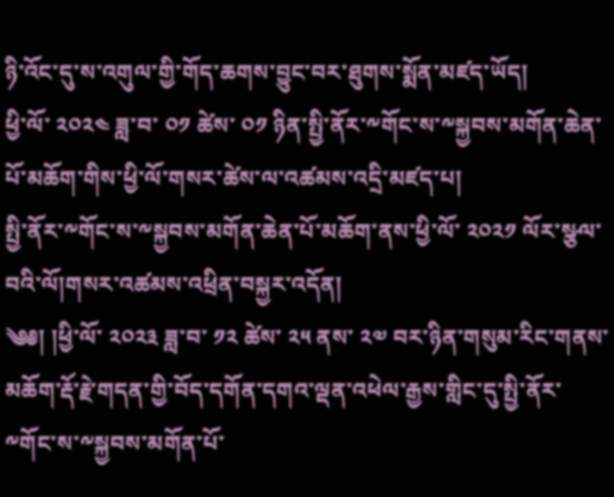ཉི་འོང་དུ་ས་འགུལ་གྱི་གོད་ཆགས་བྱུང་བར་ཐུགས་སྨོན་མཛད་ཡོད།
ཕྱི་ལོ་ ༢༠༢༤ ཟླ་བ་ ༠༡ ཚེས་ ༠༡ ཉིན་སྤྱི་ནོར་༸གོང་ས་༸སྐྱབས་མགོན་ཆེན་པོ་མཆོག་གིས་ཕྱི་ལོ་གསར་ཚེས་ལ་འཚམས་འདྲི་མཛད་པ།
སྤྱི་ནོར་༸གོང་ས་༸སྐྱབས་མགོན་ཆེན་པོ་མཆོག་ནས་ཕྱི་ལོ་ ༢༠༢༡ ལོར་སྩལ་བའི་ལོ།གསར་འཚམས་འཕྲིན་བསྐྱར་འདོན།
༄༅། །ཕྱི་ལོ་ ༢༠༢༣ ཟླ་བ་ ༡༢ ཚེས་ ༢༥ ནས་ ༢༧ བར་ཉིན་གསུམ་རིང་གནས་མཆོག་རྡོ་རྗེ་གདན་གྱི་བོད་དགོན་དགའ་ལྡན་འཕེལ་རྒྱས་གླིང་དུ་སྤྱི་ནོར་༸གོང་ས་༸སྐྱབས་མགོན་པོ་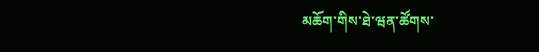མཆོག་གིས་ཐེ་ཝན་ཚོགས་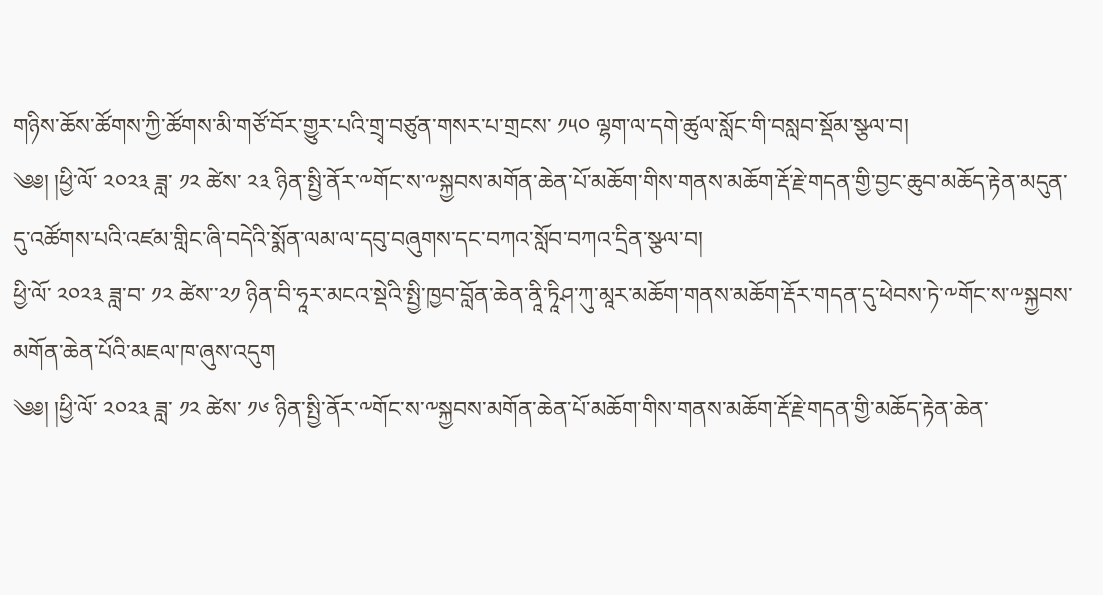གཉིས་ཆོས་ཚོགས་ཀྱི་ཚོགས་མི་གཙོ་བོར་གྱུར་པའི་གྲྭ་བཙུན་གསར་པ་གྲངས་ ༡༥༠ ལྷག་ལ་དགེ་ཚུལ་སློང་གི་བསླབ་སྡོམ་སྩལ་བ།
༄༅། །ཕྱི་ལོ་ ༢༠༢༣ ཟླ་ ༡༢ ཚེས་ ༢༣ ཉིན་སྤྱི་ནོར་༸གོང་ས་༸སྐྱབས་མགོན་ཆེན་པོ་མཆོག་གིས་གནས་མཆོག་རྡོ་རྗེ་གདན་གྱི་བྱང་ཆུབ་མཆོད་རྟེན་མདུན་དུ་འཚོགས་པའི་འཛམ་གླིང་ཞི་བདེའི་སྨོན་ལམ་ལ་དབུ་བཞུགས་དང་བཀའ་སློབ་བཀའ་དྲིན་སྩལ་བ།
ཕྱི་ལོ་ ༢༠༢༣ ཟླ་བ་ ༡༢ ཚེས་་༢༡ ཉིན་བི་ཧཱར་མངའ་སྡེའི་སྤྱི་ཁྱབ་བློན་ཆེན་ནཱི་ཏཱིཤ་ཀུ་མཱར་མཆོག་གནས་མཆོག་རྡོར་གདན་དུ་ཕེབས་ཏེ་༸གོང་ས་༸སྐྱབས་མགོན་ཆེན་པོའི་མཇལ་ཁ་ཞུས་འདུག
༄༅། །ཕྱི་ལོ་ ༢༠༢༣ ཟླ་ ༡༢ ཚེས་ ༡༦ ཉིན་སྤྱི་ནོར་༸གོང་ས་༸སྐྱབས་མགོན་ཆེན་པོ་མཆོག་གིས་གནས་མཆོག་རྡོ་རྗེ་གདན་གྱི་མཆོད་རྟེན་ཆེན་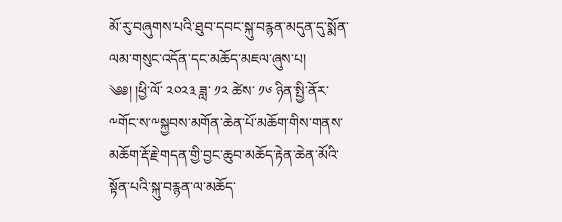མོ་རུ་བཞུགས་པའི་ཐུབ་དབང་སྐུ་བརྙན་མདུན་དུ་སྨོན་ལམ་གསུང་འདོན་དང་མཆོད་མཇལ་ཞུས་པ།
༄༅། །ཕྱི་ལོ་ ༢༠༢༣ ཟླ་ ༡༢ ཚེས་ ༡༦ ཉིན་སྤྱི་ནོར་༸གོང་ས་༸སྐྱབས་མགོན་ཆེན་པོ་མཆོག་གིས་གནས་མཆོག་རྡོ་རྗེ་གདན་གྱི་བྱང་ཆུབ་མཆོད་རྟེན་ཆེན་མོའི་སྟོན་པའི་སྐུ་བརྙན་ལ་མཆོད་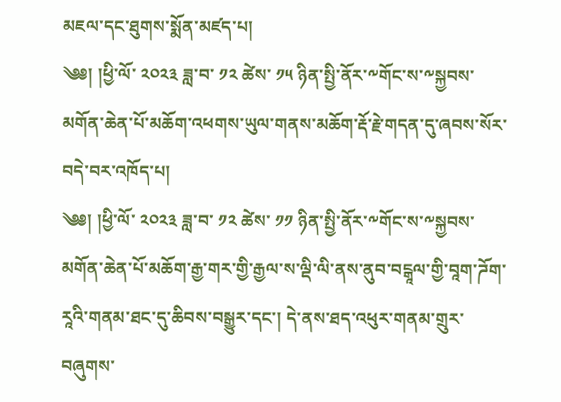མཇལ་དང་ཐུགས་སྨོན་མཛད་པ།
༄༅། །ཕྱི་ལོ་ ༢༠༢༣ ཟླ་བ་ ༡༢ ཚེས་ ༡༥ ཉིན་སྤྱི་ནོར་༸གོང་ས་༸སྐྱབས་མགོན་ཆེན་པོ་མཆོག་འཕགས་ཡུལ་གནས་མཆོག་རྡོ་རྗེ་གདན་དུ་ཞབས་སོར་བདེ་བར་འཁོད་པ།
༄༅། །ཕྱི་ལོ་ ༢༠༢༣ ཟླ་བ་ ༡༢ ཚེས་ ༡༡ ཉིན་སྤྱི་ནོར་༸གོང་ས་༸སྐྱབས་མགོན་ཆེན་པོ་མཆོག་རྒྱ་གར་གྱི་རྒྱལ་ས་ལྡི་ལི་ནས་ནུབ་བངྒཱལ་གྱི་བཱག་ཌོག་རཱའི་གནམ་ཐང་དུ་ཆིབས་བསྒྱུར་དང་། དེ་ནས་ཐད་འཕུར་གནམ་གྲུར་བཞུགས་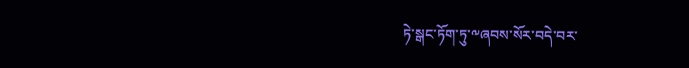ཏེ་སྒང་ཏོག་ཏུ་༸ཞབས་སོར་བདེ་བར་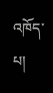འཁོད་པ།